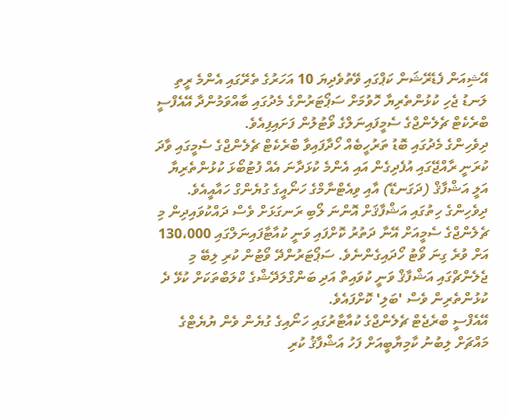އޭޝިއަން ފެޑެރޭޝަން ކަޕްގައި ވޭތުވެދިޔަ 10 އަހަރުގެ ތެރޭގައި އެންމެ ރީތި ލަނޑު ޖެހި ކުޅުންތެރިޔާ ހޮވުމަށް ސަޕޯޓަރުންގެ މެދުގައި ބާއްވަމުންދާ އޭއެފްސީ ބްރެކެޓް ޗެލެންޖްގެ ސެމީފައިނަލްގެ ވޯޓުލުން ފަށައިފިއެވެ.
ދިވެހިންގެ މެދުގައި ބޮޑު ތަރުހީބެއް ހޯދާފައިވާ ބްރެކެޓް ޗެލެންޖްގެ ސެމީގައި ވާދަ ކުރަނީ ރާއްޖޭގައި އުފެދިގެން އައި އެންމެ ކުޅަދާނަ އެއް ފުޓުބޯޅަ ކުޅުންތެރިޔާ އަލީ އަޝްފާޤް (ދަގަނޑޭ) އާއި ވިއެޓްނާމްގެ ހަނޯއީގެ ގުޔެންގް ހައާއީއެވެ.
ދިވެހިންގެ ހިތުގައި އަޝްފާޤަށް އޮންނަ ލޯބި ރަނގަޅަށް ވެސް ދައްކުވައިދިން މި ޗެލެންޖްގެ ސެމީއަށް އޭނާ ދަތުރު ކޮށްފައި ވަނީ ކުއާޓާފައިނަލްގައި 130،000 އަށް ވުރެ ގިނަ ވޯޓު ހޯދައިގެންނެވެ. ސަޕޯޓަރުންދޭ ވޯޓުން ކުރި ލިބޭ މި ޖެލެންޗްގައި އަޝްފާޤް ވަނީ ކުވައިތް އަދި ބަންގްލަދޭޝްގެ ކްލަބްތަކަށް ކުޅޭ ދެ ކުޅުންތެރިން ވެސް 'ބަލި' ކޮށްފައެވެ.
އޭއެފްސީ ބްރެޖެޓް ޗެލެންޖްގެ ކުއާޓާރުގައި ހަނޯއިގެ ގުޔެން ވެން ޔުޔެޓްގެ މައްޗަށް ލިބުނު ކާމިޔާބީއަށް ފަހު އަޝްފާޤު ކުރި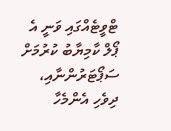ޓްވީޓެއްގައި ވަނީ އެ ޕޯލް ކާމިޔާބު ކުރުމަށް ސަޕޯޓަރުންނާއި، ދިވެހި އެންމެހާ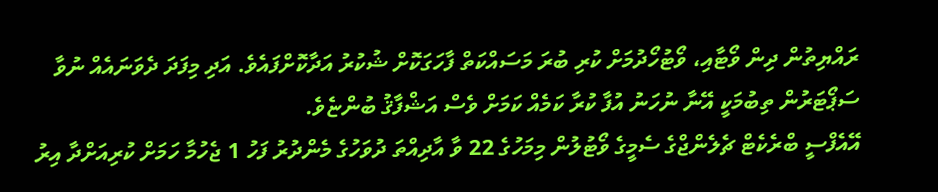ރައްޔިތުން ދިން ވޯޓާއި، ވޯޓުހޯދުމަށް ކުރި ބުރަ މަސައްކަތް ފާހަގަކޮށް ޝުކުރު އަދާކޮށްފައެވެ. އަދި މިފަދަ ދެވަނައެއް ނުވާ ސަޕޯޓަރުން ތިބުމަކީ އޭނާ ނުހަނު އުފާ ކުރާ ކަމެއް ކަމަށް ވެސް އަޝްފާޤު ބުންޏެވެ.
އޭއެފްސީ ބްރެކެޓް ޗެލެންޖްގެ ސެމީގެ ވޯޓުލުން މިމަހުގެ 22 ވާ އާދިއްތަ ދުވަހުގެ މެންދުރު ފަހު 1 ޖެހުމާ ހަމަށް ކުރިއަށްދާ އިރު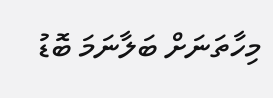މިހާތަނަށް ބަލާނަމަ ބޮޑު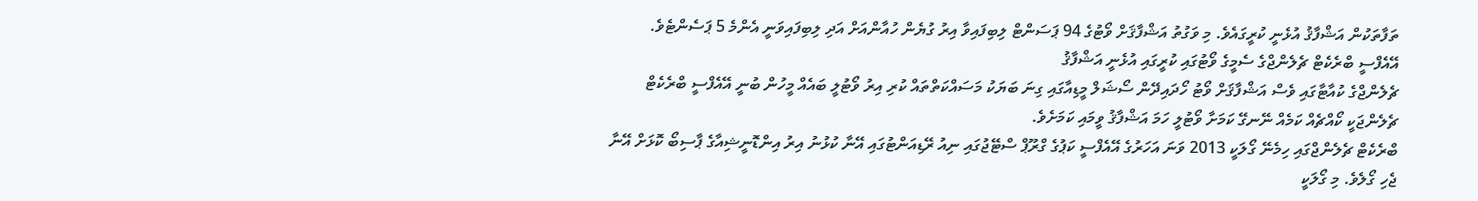ތަފާތަކުން އަޝްފާޤު އުޅެނީ ކުރީގައެވެ. މި ވަގުތު އަޝްފާޤަށް ވޯޓުގެ 94 ޕަސަންޓް ލިބިފައިވާ އިރު ގުޔެން ހުއާންއަށް އަދި ލިބިފައިވަނީ އެންމެ 5 ޕަސެންޓެވެ.
އޭއެފްސީ ބްރެކެޓް ޗެލެންޖްގެ ސެމީގެ ވޯޓުގައި ކުރީގައި އުޅެނީ އަޝްފާޤު
ޗެލެންޖްގެ ކުއާޓާގައި ވެސް އަޝްފާޤަށް ވޯޓު ހޯދައިދޭން ސޯޝަލް މީޑިއާގައި ގިނަ ބަޔަކު މަސައްކަތްތައް ކުރި އިރު ވޯޓުލީ ބައެއް މީހުން ބުނީ އޭއެފްސީ ބްރެކެޓް ޗެލެންޖަކީ ކޯއްޗެއް ކަމެއް ނޭނގޭ ކަމަށާ ވޯޓުލީ ހަމަ އަޝްފާޤު ވީމައި ކަމަށެވެ.
ބްރެކެޓް ޗެލެންޖްގައި ހިމެނޭ ގޯލަކީ 2013 ވަނަ އަހަރުގެ އޭއެފްސީ ކަޕުގެ ގްރޫޕް ސްޓޭޖުގައި ނިއު ރޭޑިއަންޓުގައި އޭނާ ކުޅުނު އިރު އިންޑޮނީޝިއާގެ ޕާސިބޯ ކޮޅަށް އޭނާ ޖެހި ގޯލެވެ. މި ގޯލަކީ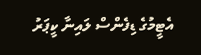އެޓީމުގެ ޑިފެންސް ލައިނާ ކީޕަރު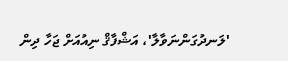'ލަނދުގަންނަވާލާ'، އަޝްފާޤް ނިއުއަށް ޖަހާ ދިން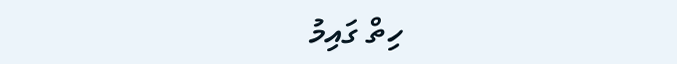ހިތް ގައިމު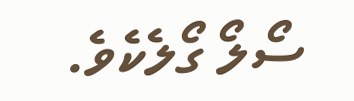ސޯލޯ ގޯލެކެވެ.